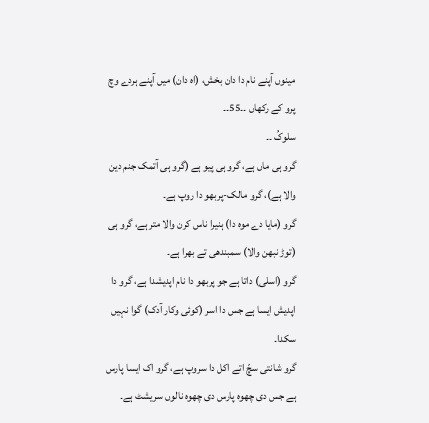مینوں آپنے نام دا دان بخش، (اہ دان) میں آپنے ہردے وچ پرو کے رکھاں ۔۔55۔۔
سلوکُ ۔۔
گرو ہی ماں ہے، گرو ہی پیو ہے (گرو ہی آتمک جنم دین والا ہے)، گرو مالک-پربھو دا روپ ہے۔
گرو (مایا دے موہ دا) ہنیرا ناس کرن والا متر ہے، گرو ہی (توڑ نبھن والا) سمبندھی تے بھرا ہے۔
گرو (اسلی) داتا ہے جو پربھو دا نام اپدیشدا ہے، گرو دا اپدیش ایسا ہے جس دا اسر (کوئی وکار آدک) گوا نہیں سکدا۔
گرو شانتی سچّ اتے اکل دا سروپ ہے، گرو اک ایسا پارس ہے جس دی چھوہ پارس دی چھوہ نالوں سریشٹ ہے۔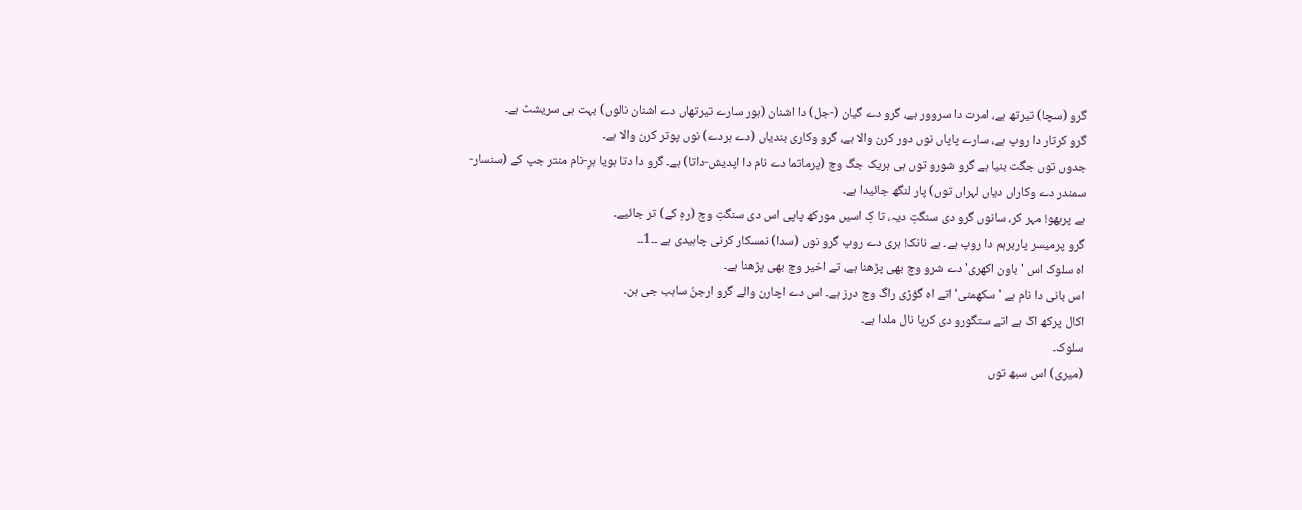گرو (سچا) تیرتھ ہے، امرت دا سروور ہے، گرو دے گیان (-جل) دا اشنان (ہور سارے تیرتھاں دے اشنان نالوں) بہت ہی سریشٹ ہے۔
گرو کرتار دا روپ ہے، سارے پاپاں نوں دور کرن والا ہے، گرو وکاری بندیاں (دے ہردے) نوں پوتر کرن والا ہے۔
جدوں توں جگت بنیا ہے گرو شورو توں ہی ہریک جگ وچ (پرماتما دے نام دا اپدیش-داتا) ہے۔ گرو دا دتا ہویا ہرِ-نام منتر جپ کے (سنسار-سمندر دے وکاراں دیاں لہراں توں) پار لنگھ جائیدا ہے۔
ہے پربھو! مہر کر، سانوں گرو دی سنگتِ دیہ، تا کِ اسیں مورکھ پاپی اس دی سنگتِ وچ (رہِ کے) تر جائیے۔
گرو پرمیسر پاربرہم دا روپ ہے۔ ہے نانک! ہری دے روپ گرو نوں (سدا) نمسکار کرنی چاہیدی ہے ۔۔1۔۔
اہ سلوک اس 'باون اکھری' دے شرو وچ بھی پڑھنا ہے، تے اخیر وچ بھی پڑھنا ہے۔
اس بانی دا نام ہے 'سکھمنی' اتے اہ گؤڑی راگ وچ درز ہے۔ اس دے اچارن والے گرو ارجنُ ساہب جی ہن۔
اکال پرکھ اکّ ہے اتے ستگورو دی کرپا نال ملدا ہے۔
سلوک۔
(میری) اس سبھ توں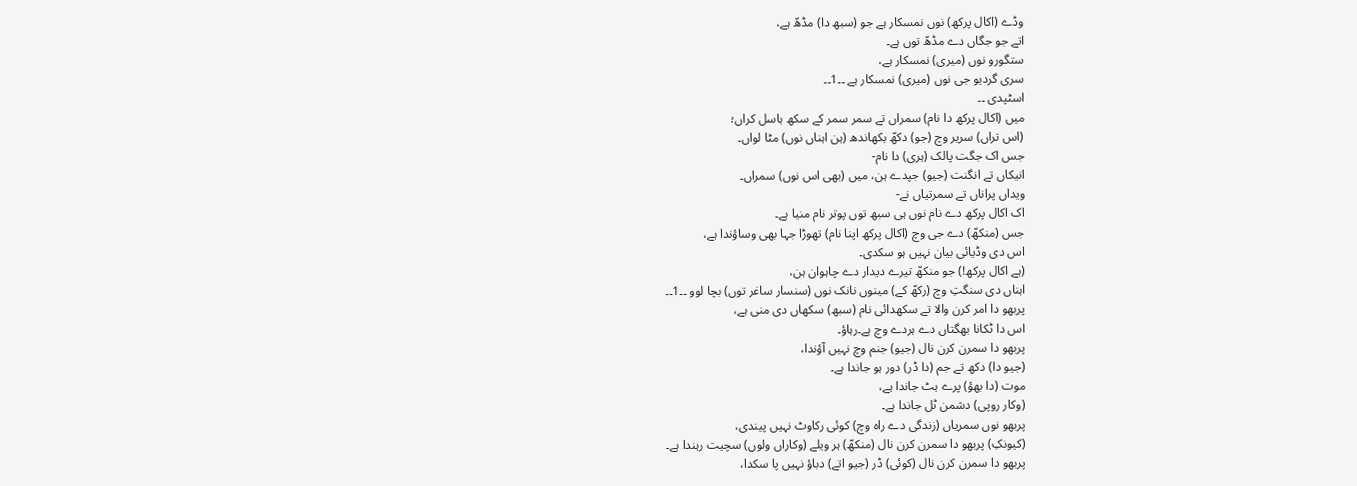وڈے (اکال پرکھ) نوں نمسکار ہے جو (سبھ دا) مڈھّ ہے،
اتے جو جگاں دے مڈھّ توں ہے۔
ستگورو نوں (میری) نمسکار ہے،
سری گردیو جی نوں (میری) نمسکار ہے ۔۔1۔۔
اسٹپدی ۔۔
میں (اکال پرکھ دا نام) سمراں تے سمر سمر کے سکھ ہاسل کراں؛
(اس تراں) سریر وچ (جو) دکھّ بکھاندھ (ہن اہناں نوں) مٹا لواں۔
جس اک جگت پالک (ہری) دا نام-
انیکاں تے انگنت (جیو) جپدے ہن، میں (بھی اس نوں) سمراں۔
ویداں پراناں تے سمرتیاں نے-
اک اکال پرکھ دے نام نوں ہی سبھ توں پوتر نام منیا ہے۔
جس (منکھّ) دے جی وچ (اکال پرکھ اپنا نام) تھوڑا جہا بھی وساؤندا ہے،
اس دی وڈیائی بیان نہیں ہو سکدی۔
(ہے اکال پرکھ!) جو منکھّ تیرے دیدار دے چاہوان ہن،
اہناں دی سنگتِ وچ (رکھّ کے) مینوں نانک نوں (سنسار ساغر توں) بچا لوو ۔۔1۔۔
پربھو دا امر کرن والا تے سکھدائی نام (سبھ) سکھاں دی منی ہے،
اس دا ٹکانا بھگتاں دے ہردے وچ ہے۔رہاؤ۔
پربھو دا سمرن کرن نال (جیو) جنم وچ نہیں آؤندا،
(جیو دا) دکھ تے جم (دا ڈر) دور ہو جاندا ہے۔
موت (دا بھؤ) پرے ہٹ جاندا ہے،
(وکار روپی) دشمن ٹل جاندا ہے۔
پربھو نوں سمریاں (زندگی دے راہ وچ) کوئی رکاوٹ نہیں پیندی،
(کیونکِ) پربھو دا سمرن کرن نال (منکھّ) ہر ویلے (وکاراں ولوں) سچیت رہندا ہے۔
پربھو دا سمرن کرن نال (کوئی) ڈر (جیو اتے) دباؤ نہیں پا سکدا،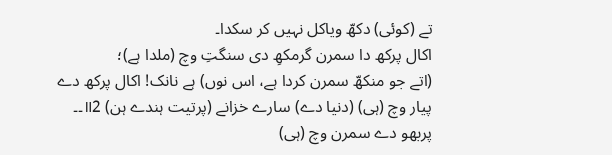تے (کوئی) دکھّ ویاکل نہیں کر سکدا۔
اکال پرکھ دا سمرن گرمکھِ دی سنگتِ وچ (ملدا ہے)؛
(اتے جو منکھّ سمرن کردا ہے، اس نوں) ہے نانک! اکال پرکھ دے پیار وچ (ہی) (دنیا دے) سارے خزانے (پرتیت ہندے ہن) ॥2۔۔
پربھو دے سمرن وچ (ہی)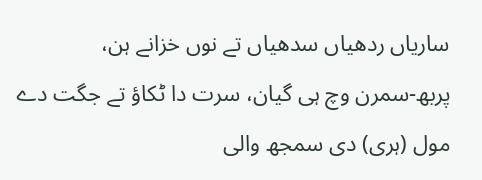ساریاں ردھیاں سدھیاں تے نوں خزانے ہن،
پربھ-سمرن وچ ہی گیان، سرت دا ٹکاؤ تے جگت دے مول (ہری) دی سمجھ والی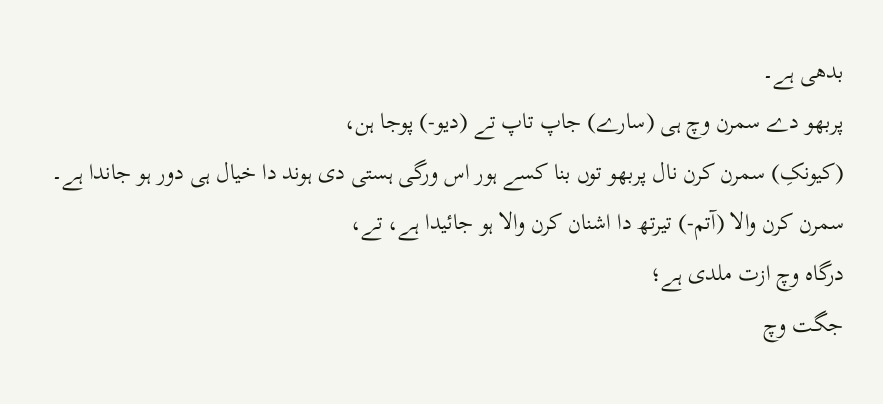بدھی ہے۔
پربھو دے سمرن وچ ہی (سارے) جاپ تاپ تے (دیو-) پوجا ہن،
(کیونکِ) سمرن کرن نال پربھو توں بنا کسے ہور اس ورگی ہستی دی ہوند دا خیال ہی دور ہو جاندا ہے۔
سمرن کرن والا (آتم-) تیرتھ دا اشنان کرن والا ہو جائیدا ہے، تے،
درگاہ وچ ازت ملدی ہے؛
جگت وچ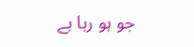جو ہو رہا ہے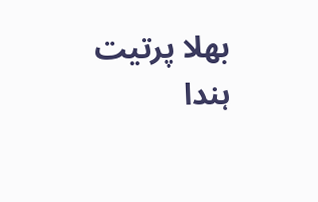بھلا پرتیت ہندا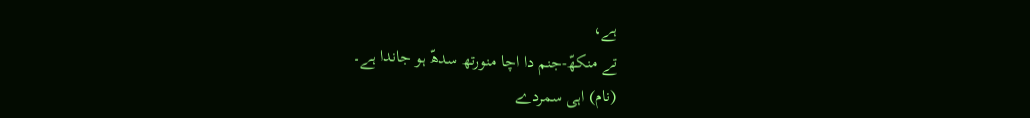ہے،
تے منکھّ-جنم دا اچا منورتھ سدھّ ہو جاندا ہے۔
(نام) اہی سمردے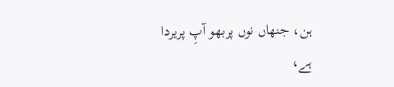ہن، جنھاں نوں پربھو آپِ پریردا ہے،